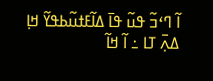ߊ߬ ߣߵߏ߬ ߟߎ߬ ߟߊ߫ ߡߊ߬ߓߙߎ߬ߕߟߌ߬ ߞߊ߲ ߡߍ߲߫ ߠߊ ߸ ߊ߬ ߞߊ߬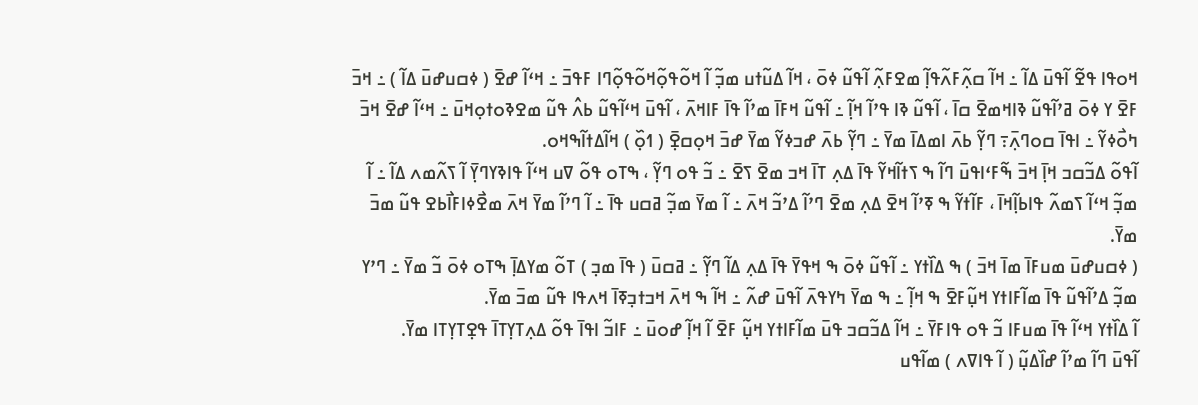ߞߋߟߊ ߟߐ߬ ߊ߬ߟߎ߫ ߡߊ߬ ߸ ߞߊ߬ ߛߍ߲߬ߓߍ߬ߟߊ߲߬ ߘߐߓߍ߲߬ ߊ߬ߟߎ߬ ߦߋ߫ ، ߞߊ߬ ߡߎ߬ߙߎ ߘߏ߲߬ ߊ߬ ߞߋ߬ߟߋ߲߬ߞߋ߬ߟߋ߲߬ߣߊ ߓߟߏ߫ ߸ ߞߵߊ߬ ߝߐ߫ ( ߦߛߎߝߎ߫ ߡߊ߬ ) ߸ ߞߏ߫ ߓߐ߫ ߌ ߦߋ߫ ߥߴߊ߬ߟߎ߬ ߢߊߞߘߐ߫ ߛߊ߫ ، ߊ߬ߟߎ߬ ߢߊ ߟߴߊ߬ ߞߊ߲߬ ߸ ߊ߬ߟߎ߬ ߞߓߊ߫ ߘߴߊ߬ ߟߊ߫ ߓߊߞߍ߫ ، ߊ߬ߟߎ߫ ߞߵߊ߬ߟߎ߬ ߕߍ߮ ߟߎ߬ ߘߐߢߋߙߋ߲ߞߎ߫ ߸ ߞߵߊ߬ ߝߐ߫ ߞߏ߫ ߤߋ߯ߦߌ߬ ߸ ߊߟߊ߫ ߛߋߣߍ߲߫߹ ߣߌ߲߬ ߕߍ߫ ߊߘߡߊ߫ ߘߌ߫ ߸ ߣߌ߲߬ ߕߍ߫ ߝߏߦߌ߬ ߘߌ߫ ߝߏ߫ ߞߋ߲ߛߐ߲߫ ( ߗߋ߲߰ ) ߞߊ߬ߡߙߊ߬ߒߞߋ.
ߊ߬ߟߋ߬ ߡߏ߬ߛߏ ߞߊ߲߫ ߞߏ߫ ߒ߬ߓߵߊߟߎ߫ ߣߊ߬ ߒ ߖߙߊ߬ߞߌ߬ ߟߊ߫ ߡߍ߲ ߠߊ߫ ߞߏ ߘߐ߫ ߖߐ߫ ߸ ߏ߬ ߟߋ ߣߌ߲߬ ، ߒߠߋ ߟߋ߬ ߜߎ ߞߵߊ߬ ߟߊߢߌߣߌ߲߫ ߊ߬ ߖߍ߬ߘߍ ߡߊ߬ ߸ ߊ߬ ߘߏ߲߬ ߞߵߊ߬ ߖߘߍ߬ ߟߊߕߊ߲߬ߞߊ߫ ، ߓߊ߬ߙߌ߬ ߒ ߧߴߊ߬ ߞߐ߫ ߡߍ߲ ߘߐ߫ ߣߴߊ߬ ߡߴߏ߬ ߞߍ߫ ߸ ߊ߬ ߘߌ߫ ߘߏ߲߬ ߥߛߎ ߟߊ߫ ߸ ߊ߬ ߣߴߊ߬ ߘߌ߫ ߞߍ߫ ߘߐ߯ߦߊߓߊ߯ߕߐ ߟߎ߬ ߘߏ߫ ߘߌ߫.
( ߦߛߎߝߎ߫ ߘߎߓߊ߫ ߘߊ߫ ߞߏ߫ ) ߒ ߡߊ߰ߙߌ ߸ ߊ߬ߟߎ߬ ߦߋ߫ ߒ ߞߟߌ߫ ߟߊ߫ ߡߍ߲ ߡߊ߬ ߣߌ߲߬ ߸ ߥߛߎ߫ ( ߟߊ߫ ߘߏ߲ ) ߠߋ߬ ߘߌߡߊ߲߫ ߒߠߋ ߦߋ߫ ߏ߬ ߘߌ߫ ߸ ߣߴߌ ߘߏ߲߬ ߡߴߊ߬ߟߎ߬ ߟߊ߫ ߘߊ߬ߓߊߙߌ ߞߎ߲߬ߓߐ߫ ߒ ߞߊ߲߬ ߸ ߒ ߘߌ߫ ߤߌߟߍ߫ ߊ߬ߟߎ߫ ߝߍ߬ ߸ ߞߊ߬ ߒ ߞߍ߫ ߞߏߙߏ߲ߧߊ߫ ߞߍߟߊ ߟߎ߬ ߘߏ߫ ߘߌ߫.
ߊ߬ ߡߊ߰ߙߌ ߞߵߊ߬ ߟߊ߫ ߘߎߓߊ ߏ߬ ߟߋ ߟߊߓߌ߫ ߸ ߞߊ߬ ߡߏ߬ߛߏ ߟߎ߫ ߘߊ߬ߓߊߙߌ ߞߎ߲߬ ߓߐ߫ ߊ߬ ߞߊ߲߬ ߝߋߎ߫ ߸ ߓߊߏ߬ ߊߟߊ߫ ߟߋ߬ ߡߍ߲ߠߌ߲ߠߊ߫ ߟߐ߲ߠߌ߲ߠߊ ߘߌ߫.
ߊ߬ߟߎ߫ ߣߊ߬ ߘߴߊ߬ ߝߊ߰ߡߎ߲߬ ( ߊ߬ ߟߊߜߍ ) ߘߊ߬ߟߎ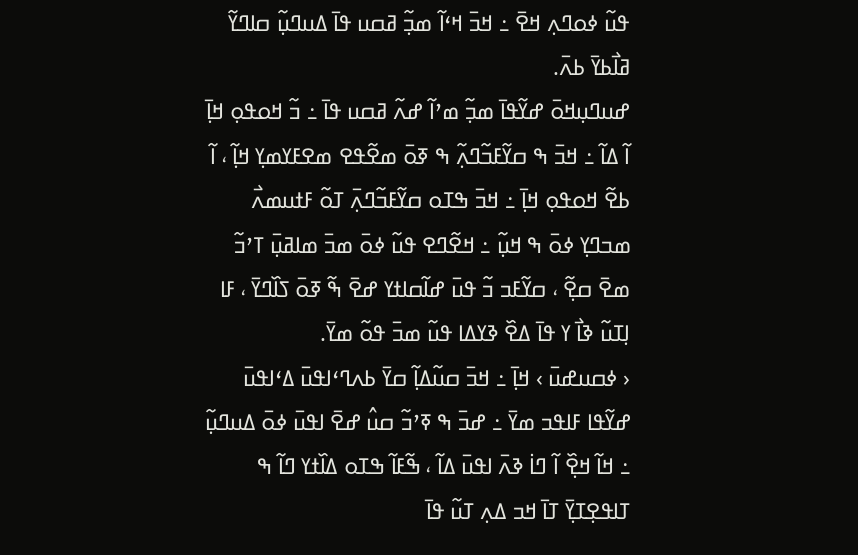ߟߎ߬ ߦߋߣߍ߲ ߞߐ߫ ߸ ߞߏ߫ ߞߵߊ߬ ߘߏ߲߬ ߥߛߎ ߟߊ߫ ߡߎߣߎ߲߬ ߛߊߣߌ߬ ߥߊ߯ߕߌ߫ ߕߍ߫.
ߝߎߣߎ߲ߞߋ߫ ߝߌ߬ߟߊ߫ ߘߏ߲߬ ߘߴߊ߬ ߝߍ߬ ߥߛߎ ߟߊ߫ ߸ ߏ߬ ߞߋߟߋ߲ ߞߊ߲߫ ߊ߬ ߡߊ߬ ߸ ߞߏ߫ ߒ ߛߌ߬ߓߏ߬ߣߍ߲߬ ߒ ߧߋ߫ ߘߐ߬ߟߐ ߘߐߓߌߘߌ߲ ߞߊ߲߬ ، ߊ߬ ߕߐ߬ ߞߋߟߋ߲ ߞߊ߲߫ ߸ ߞߏ߫ ߒߠߋ ߛߌ߬ߓߏ߬ߣߍ߲߫ ߠߋ߬ ߓߙߎߘߍ߯ ߘߏߣߌ߲ ߦߋ߫ ߒ ߞߎ߲߬ ߸ ߞߐ߬ߣߐ ߟߎ߬ ߦߋ߫ ߘߏ߫ ߘߊߥߎ߲߫ ߠߴߏ߬ ߘߐ߫ ߛߐ߲߬ ، ߛߌ߬ߓߏ ߏ߬ ߟߎ߫ ߝߊ߬ߛߊߙߌ ߝߐ߫ ߒ߬ ߧߋ߫ ߖߊ߰ߣߌ߫ ، ߓߊ ߊ߲ߠߎ߬ ߢߊ߯ ߌ ߟߊ߫ ߡߐ߰ ߢߌߡߊ ߟߎ߬ ߘߏ߫ ߟߋ߬ ߘߌ߫.
‹ ߦߛߎߝߎ߫ › ߞߊ߲߫ ߸ ߞߏ߫ ߛߎ߬ߡߊ߲߬ ߛߌ߫ ߕߍߣߵߊߟߎ߫ ߡߵߊߟߎ߫ ߝߌ߬ߟߊ ߓߊߟߏ ߘߌ߫ ߸ ߝߏ߫ ߒ ߧߴߏ߬ ߛߎ߮ ߝߐ߫ ߊߟߎ߫ ߦߋ߫ ߡߎߣߎ߲߬ ߸ ߞߊ߬ ߞߐ߲߰ ߊ߬ ߣߊ߭ ߢߍ߫ ߊߟߎ߫ ߡߊ߬ ، ߒ߬ߓߊ߬ ߒߠߋ ߡߊ߰ߙߌ ߣߊ߬ ߒ ߠߊߟߐ߲ߠߌ߲߫ ߠߊ߫ ߞߏ ߡߍ߲ ߠߎ߬ ߟߊ߫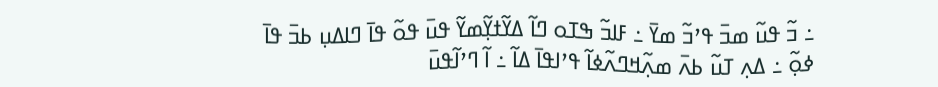߸ ߏ߬ ߟߎ߬ ߘߏ߫ ߟߴߏ߬ ߘߌ߫ ߸ ߓߊߏ߬ ߒߠߋ ߣߊ߬ ߡߌ߬ߙߌ߲߬ߘߌ߬ ߟߎ߫ ߟߋ߬ ߟߊ߫ ߣߊߡߎ߲ ߕߏ߫ ߟߊ߫ ߦߋ߲߬ ߸ ߡߍ߲ ߠߎ߬ ߕߍ߫ ߘߍ߲߬ߞߣߍ߬ߦߊ߬ ߟߴߊߟߊ߫ ߡߊ߬ ߸ ߊ߬ ߣߴߊ߬ߟߎ߫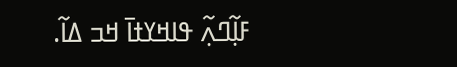ߓߊ߲߬ߣߍ߲߬ ߟߊߞߌߙߊ߫ ߞߏ ߡߊ߬.